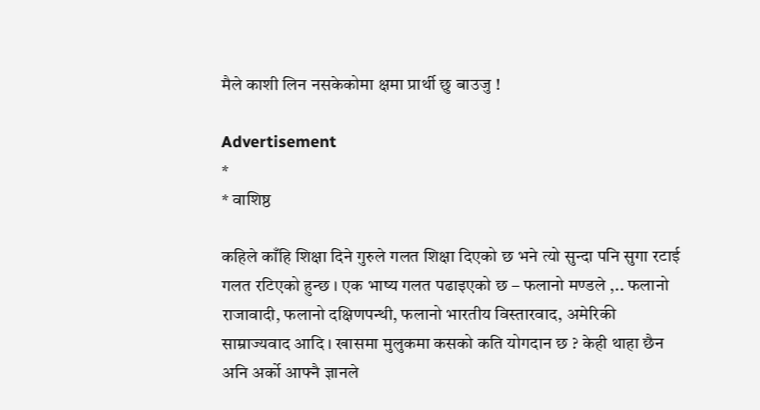मैले काशी लिन नसकेकोमा क्षमा प्रार्थी छु बाउजु !

Advertisement
*
* वाशिष्ठ

कहिले काँहि शिक्षा दिने गुरुले गलत शिक्षा दिएको छ भने त्यो सुन्दा पनि सुगा रटाई गलत रटिएको हुन्छ । एक भाष्य गलत पढाइएको छ – फलानो मण्डले ,.. फलानो राजावादी, फलानो दक्षिणपन्थी, फलानो भारतीय विस्तारवाद, अमेरिकी साम्राज्यवाद आदि । खासमा मुलुकमा कसको कति योगदान छ ? केही थाहा छैन अनि अर्को आफ्नै ज्ञानले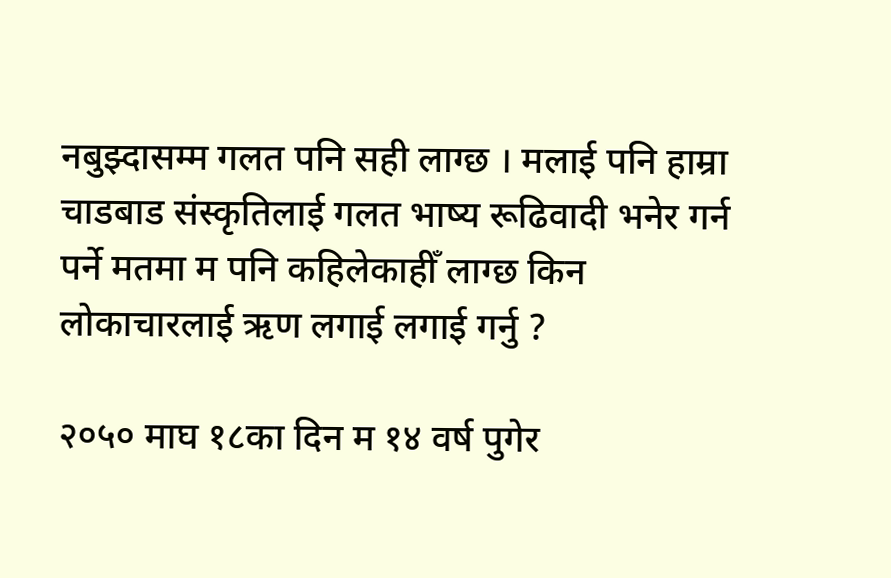नबुझ्दासम्म गलत पनि सही लाग्छ । मलाई पनि हाम्रा चाडबाड संस्कृतिलाई गलत भाष्य रूढिवादी भनेर गर्न पर्ने मतमा म पनि कहिलेकाहीँ लाग्छ किन लोकाचारलाई ऋण लगाई लगाई गर्नु ?

२०५० माघ १८का दिन म १४ वर्ष पुगेर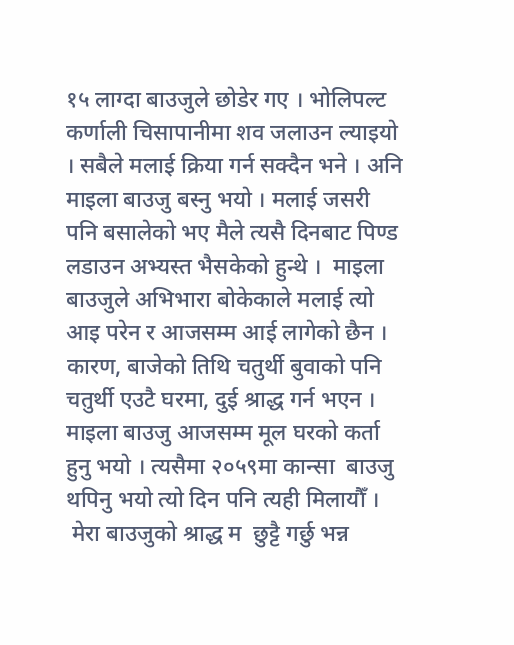१५ लाग्दा बाउजुले छोडेर गए । भोलिपल्ट कर्णाली चिसापानीमा शव जलाउन ल्याइयो । सबैले मलाई क्रिया गर्न सक्दैन भने । अनि माइला बाउजु बस्नु भयो । मलाई जसरी पनि बसालेको भए मैले त्यसै दिनबाट पिण्ड लडाउन अभ्यस्त भैसकेको हुन्थे ।  माइला बाउजुले अभिभारा बोकेकाले मलाई त्यो आइ परेन र आजसम्म आई लागेको छैन । कारण, बाजेको तिथि चतुर्थी बुवाको पनि चतुर्थी एउटै घरमा, दुई श्राद्ध गर्न भएन । माइला बाउजु आजसम्म मूल घरको कर्ता हुनु भयो । त्यसैमा २०५९मा कान्सा  बाउजु थपिनु भयो त्यो दिन पनि त्यही मिलायौँ ।
 मेरा बाउजुको श्राद्ध म  छुट्टै गर्छु भन्न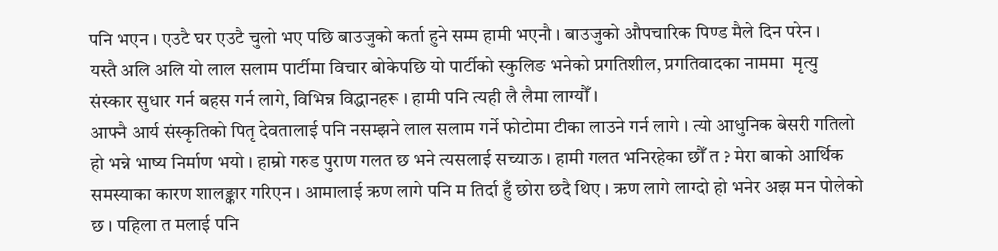पनि भएन । एउटै घर एउटै चुलो भए पछि बाउजुको कर्ता हुने सम्म हामी भएनौ । बाउजुको औपचारिक पिण्ड मैले दिन परेन ।
यस्तै अलि अलि यो लाल सलाम पार्टीमा विचार बोकेपछि यो पार्टीको स्कुलिङ भनेको प्रगतिशील, प्रगतिवादका नाममा  मृत्यु संस्कार सुधार गर्न बहस गर्न लागे, विभिन्न विद्धानहरू । हामी पनि त्यही लै लैमा लाग्यौँ ।
आफ्नै आर्य संस्कृतिको पितृ देवतालाई पनि नसम्झने लाल सलाम गर्ने फोटोमा टीका लाउने गर्न लागे । त्यो आधुनिक बेसरी गतिलो हो भन्ने भाष्य निर्माण भयो । हाम्रो गरुड पुराण गलत छ भने त्यसलाई सच्याऊ । हामी गलत भनिरहेका छौँ त ? मेरा बाको आर्थिक समस्याका कारण शालङ्कार गरिएन । आमालाई ऋण लागे पनि म तिर्दा हुँ छोरा छदै थिए । ऋण लागे लाग्दो हो भनेर अझ मन पोलेको छ । पहिला त मलाई पनि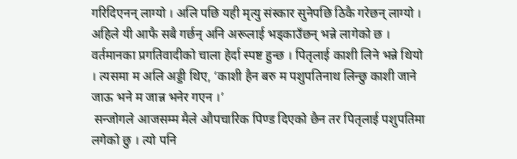गरिदिएनन् लाग्यो । अलि पछि यही मृत्यु संस्कार सुनेपछि ठिकै गरेछन् लाग्यो । अहिले यी आफै सबै गर्छन् अनि अरूलाई भड्काउँछन् भन्ने लागेको छ । वर्तमानका प्रगतिवादीको चाला हेर्दा स्पष्ट हुन्छ । पितृलाई काशी लिने भन्ने थियो । त्यसमा म अलि अड्डी थिए, ‘काशी हैन बरु म पशुपतिनाथ लिन्छु काशी जाने जाऊ भने म जान्न भनेर गएन ।’
 सन्जोगले आजसम्म मैले औपचारिक पिण्ड दिएको छैन तर पितृलाई पशुपतिमा लगेको छु । त्यो पनि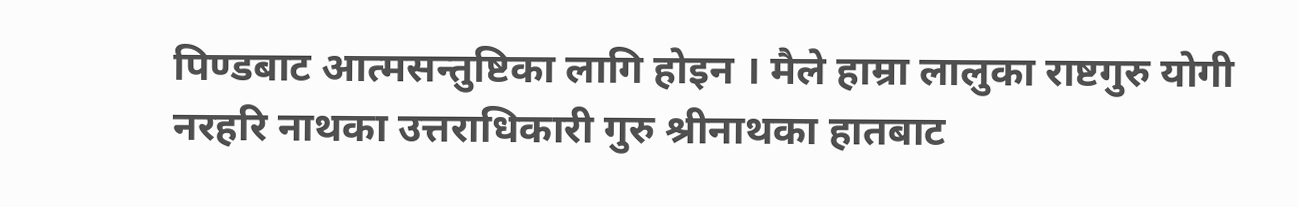पिण्डबाट आत्मसन्तुष्टिका लागि होइन । मैले हाम्रा लालुका राष्टगुरु योगी नरहरि नाथका उत्तराधिकारी गुरु श्रीनाथका हातबाट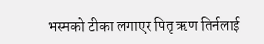भस्मको टीका लगाएर पितृ ऋण तिर्नलाई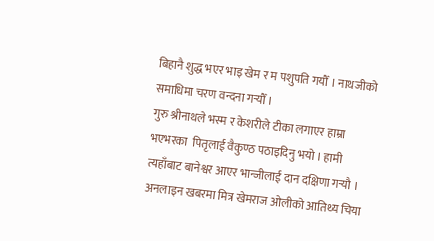बिहानै शुद्ध भएर भाइ खेम र म पशुपति गयौँ । नाथजीको समाधिमा चरण वन्दना गर्‍यौँ ।
गुरु श्रीनाथले भस्म र केशरीले टीका लगाएर हाम्रा भएभरका  पितृलाई वैकुण्ठ पठाइदिनु भयो । हामी त्यहाँबाट बानेश्वर आएर भान्जीलाई दान दक्षिणा गर्‍यौ । अनलाइन खबरमा मित्र खेमराज ओलीको आतिथ्य चिया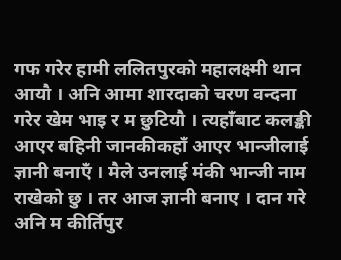गफ गरेर हामी ललितपुरको महालक्ष्मी थान आयौ । अनि आमा शारदाको चरण वन्दना गरेर खेम भाइ र म छुटियौ । त्यहाँबाट कलङ्की आएर बहिनी जानकीकहाँ आएर भान्जीलाई ज्ञानी बनाएँ । मैले उनलाई मंकी भान्जी नाम राखेको छु । तर आज ज्ञानी बनाए । दान गरे अनि म कीर्तिपुर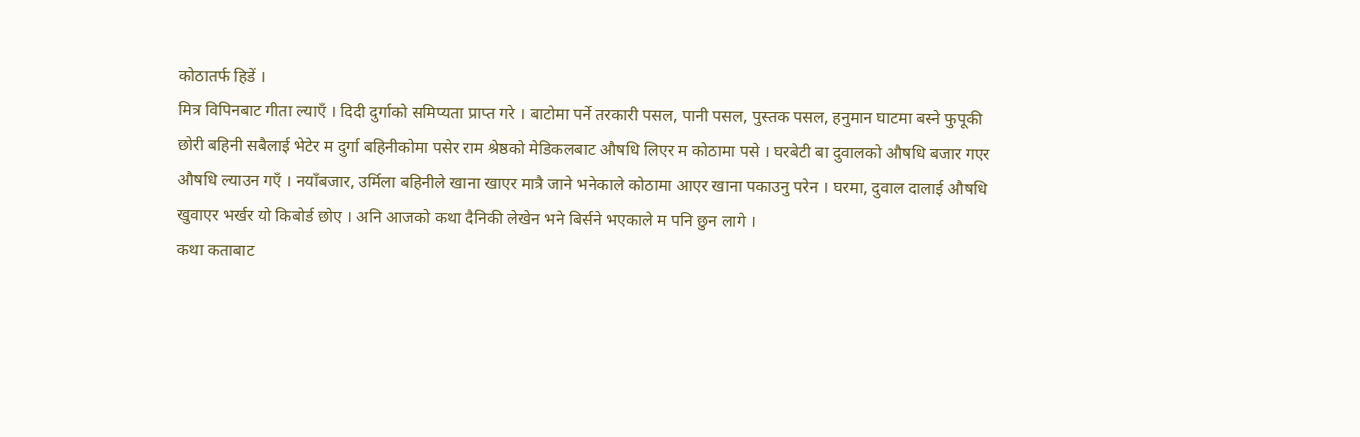कोठातर्फ हिडें ।
मित्र विपिनबाट गीता ल्याएँ । दिदी दुर्गाको समिप्यता प्राप्त गरे । बाटोमा पर्ने तरकारी पसल, पानी पसल, पुस्तक पसल, हनुमान घाटमा बस्ने फुपूकी छोरी बहिनी सबैलाई भेटेर म दुर्गा बहिनीकोमा पसेर राम श्रेष्ठको मेडिकलबाट औषधि लिएर म कोठामा पसे । घरबेटी बा दुवालको औषधि बजार गएर औषधि ल्याउन गएँ । नयाँबजार, उर्मिला बहिनीले खाना खाएर मात्रै जाने भनेकाले कोठामा आएर खाना पकाउनु परेन । घरमा, दुवाल दालाई औषधि खुवाएर भर्खर यो किबोर्ड छोए । अनि आजको कथा दैनिकी लेखेन भने बिर्सने भएकाले म पनि छुन लागे ।
कथा कताबाट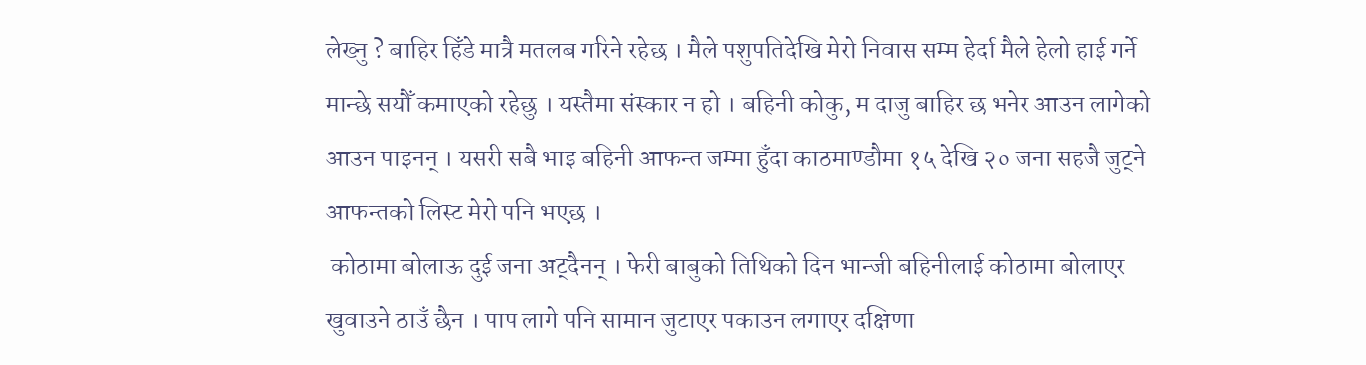लेख्नु ? बाहिर हिँडे मात्रै मतलब गरिने रहेछ । मैले पशुपतिदेखि मेरो निवास सम्म हेर्दा मैले हेलो हाई गर्ने मान्छे सयौँ कमाएको रहेछु । यस्तैमा संस्कार न हो । बहिनी कोकु, म दाजु बाहिर छ भनेर आउन लागेको आउन पाइनन् । यसरी सबै भाइ बहिनी आफन्त जम्मा हुँदा काठमाण्डौमा १५ देखि २० जना सहजै जुट्ने आफन्तको लिस्ट मेरो पनि भएछ ।
 कोठामा बोलाऊ दुई जना अट्दैनन् । फेरी बाबुको तिथिको दिन भान्जी बहिनीलाई कोठामा बोलाएर खुवाउने ठाउँ छैन । पाप लागे पनि सामान जुटाएर पकाउन लगाएर दक्षिणा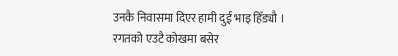उनकै निवासमा दिएर हामी दुई भाइ हिँड्यौ ।
रगतको एउटै कोखमा बसेर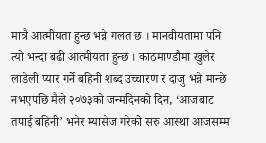मात्रै आत्मीयता हुन्छ भन्ने गलत छ । मानवीयतामा पनि त्यो भन्दा बढी आत्मीयता हुन्छ । काठमाण्डौमा खुलेर लाडेली प्यार गर्ने बहिनी शब्द उच्चारण र दाजु भन्ने मान्छे नभएपछि मैले २०७३को जन्मदिनको दिन, ‘आजबाट तपाई बहिनी’ भनेर म्यासेज गरेको सरु आस्था आजसम्म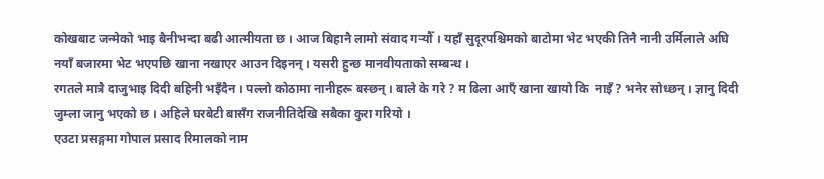कोखबाट जन्मेको भाइ बैनीभन्दा बढी आत्मीयता छ । आज बिहानै लामो संवाद गर्‍यौँ । यहाँ सुदूरपश्चिमको बाटोमा भेट भएकी तिनै नानी उर्मिलाले अघि नयाँ बजारमा भेट भएपछि खाना नखाएर आउन दिइनन् । यसरी हुन्छ मानवीयताको सम्बन्ध ।
रगतले मात्रै दाजुभाइ दिदी बहिनी भइँदैन । पल्लो कोठामा नानीहरू बस्छन् । बाले के गरे ? म ढिला आएँ खाना खायो कि  नाइँ ? भनेर सोध्छन् । ज्ञानु दिदी जुम्ला जानु भएको छ । अहिले घरबेटी बासँग राजनीतिदेखि सबैका कुरा गरियो ।
एउटा प्रसङ्गमा गोपाल प्रसाद रिमालको नाम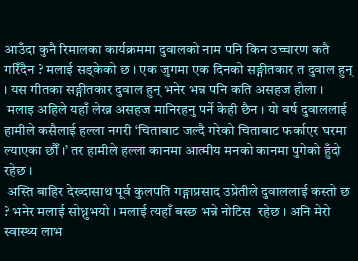आउँदा कुनै रिमालका कार्यक्रममा दुवालको नाम पनि किन उच्चारण कतै गरिँदैन ? मलाई सड्केको छ । एक जुगमा एक दिनको सङ्गीतकार त दुवाल हुन् । यस गीतका सङ्गीतकार दुवाल हुन् भनेर भन्न पनि कति असहज होला ।
 मलाइ अहिले यहाँ लेख्न असहज मानिरहनु पर्ने केही छैन । यो वर्ष दुवाललाई  हामीले कसैलाई हल्ला नगरी ‘चिताबाट जल्दै गरेको चिताबाट फर्काएर घरमा ल्याएका छौँ ।’ तर हामीले हल्ला कानमा आत्मीय मनको कानमा पुगेको हुँदो रहेछ ।
 अस्ति बाहिर देख्दासाथ पूर्व कुलपति गङ्गाप्रसाद उप्रेतीले दुवाललाई कस्तो छ ? भनेर मलाई सोध्नुभयो । मलाई त्यहाँ बस्छ भन्ने नोटिस  रहेछ । अनि मेरो स्वास्थ्य लाभ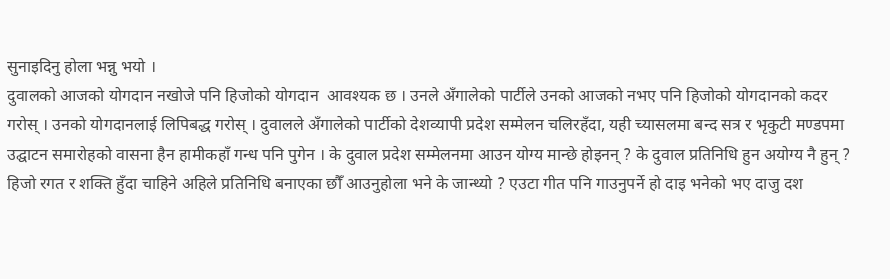सुनाइदिनु होला भन्नु भयो ।
दुवालको आजको योगदान नखोजे पनि हिजोको योगदान  आवश्यक छ । उनले अँगालेको पार्टीले उनको आजको नभए पनि हिजोको योगदानको कदर गरोस् । उनको योगदानलाई लिपिबद्ध गरोस् । दुवालले अँगालेको पार्टीको देशव्यापी प्रदेश सम्मेलन चलिरहँदा, यही च्यासलमा बन्द सत्र र भृकुटी मण्डपमा उद्घाटन समारोहको वासना हैन हामीकहाँ गन्ध पनि पुगेन । के दुवाल प्रदेश सम्मेलनमा आउन योग्य मान्छे होइनन् ? के दुवाल प्रतिनिधि हुन अयोग्य नै हुन् ? हिजो रगत र शक्ति हुँदा चाहिने अहिले प्रतिनिधि बनाएका छौँ आउनुहोला भने के जान्थ्यो ? एउटा गीत पनि गाउनुपर्ने हो दाइ भनेको भए दाजु दश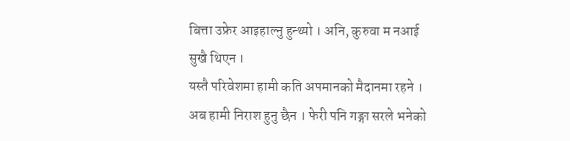बित्ता उफ्रेर आइहाल्नु हुन्थ्यो । अनि, कुरुवा म नआई सुखै थिएन ।
यस्तै परिवेशमा हामी कति अपमानको मैदानमा रहने । अब हामी निराश हुनु छैन । फेरी पनि गङ्गा सरले भनेको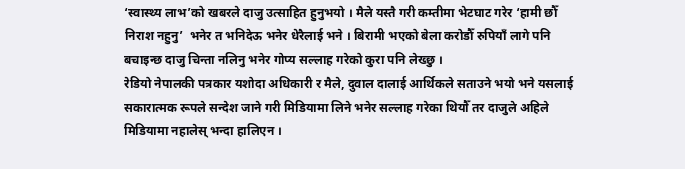‘स्वास्थ्य लाभ’को खबरले दाजु उत्साहित हुनुभयो । मैले यस्तै गरी कम्तीमा भेटघाट गरेर ‘हामी छौँ निराश नहुनु’  भनेर त भनिदेऊ भनेर धेरैलाई भने । बिरामी भएको बेला करोडौँ रुपियाँ लागे पनि बचाइन्छ दाजु चिन्ता नलिनु भनेर गोप्य सल्लाह गरेको कुरा पनि लेख्छु ।
रेडियो नेपालकी पत्रकार यशोदा अधिकारी र मैले, दुवाल दालाई आर्थिकले सताउने भयो भने यसलाई सकारात्मक रूपले सन्देश जाने गरी मिडियामा लिने भनेर सल्लाह गरेका थियौँ तर दाजुले अहिले मिडियामा नहालेस् भन्दा हालिएन ।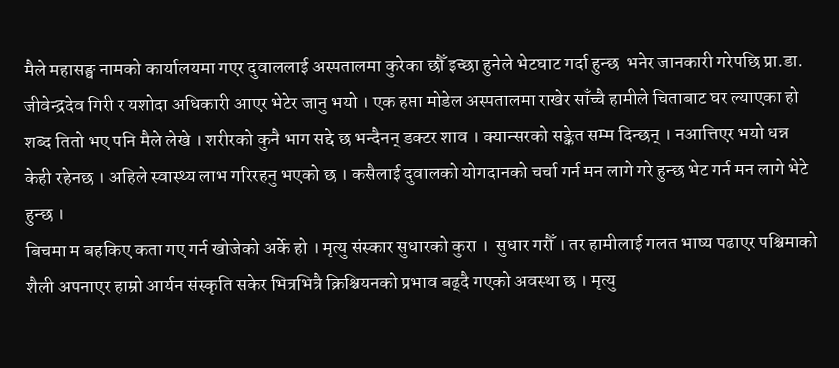मैले महासङ्घ नामको कार्यालयमा गएर दुवाललाई अस्पतालमा कुरेका छौँ इच्छा हुनेले भेटघाट गर्दा हुन्छ  भनेर जानकारी गरेपछि प्रा.डा. जीवेन्द्रदेव गिरी र यशोदा अधिकारी आएर भेटेर जानु भयो । एक हप्ता मोडेल अस्पतालमा राखेर साँच्चै हामीले चिताबाट घर ल्याएका हो शब्द तितो भए पनि मैले लेखे । शरीरको कुनै भाग सद्दे छ भन्दैनन् डक्टर शाव । क्यान्सरको सङ्केत सम्म दिन्छन् । नआत्तिएर भयो धन्न केही रहेनछ । अहिले स्वास्थ्य लाभ गरिरहनु भएको छ । कसैलाई दुवालको योगदानको चर्चा गर्न मन लागे गरे हुन्छ भेट गर्न मन लागे भेटे हुन्छ ।
बिचमा म बहकिए कता गए गर्न खोजेको अर्के हो । मृत्यु संस्कार सुधारको कुरा ।  सुधार गरौँ । तर हामीलाई गलत भाष्य पढाएर पश्चिमाको शैली अपनाएर हाम्रो आर्यन संस्कृति सकेर भित्रभित्रै क्रिश्चियनको प्रभाव बढ्दै गएको अवस्था छ । मृत्यु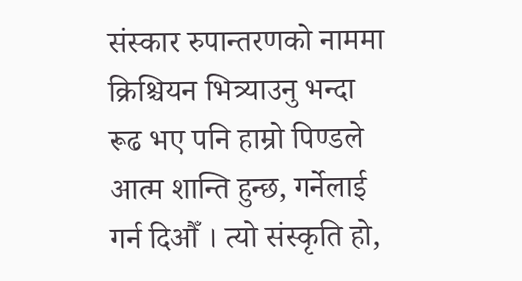संस्कार रुपान्तरणको नाममा क्रिश्चियन भित्र्याउनु भन्दा रूढ भए पनि हाम्रो पिण्डले आत्म शान्ति हुन्छ, गर्नेलाई गर्न दिऔँ । त्यो संस्कृति हो,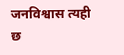जनविश्वास त्यही छ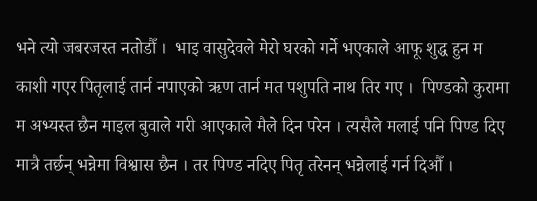भने त्यो जबरजस्त नतोडौँ ।  भाइ वासुदेवले मेरो घरको गर्ने भएकाले आफू शुद्ध हुन म काशी गएर पितृलाई तार्न नपाएको ऋण तार्न मत पशुपति नाथ तिर गए ।  पिण्डको कुरामा म अभ्यस्त छैन माइल बुवाले गरी आएकाले मैले दिन परेन । त्यसैले मलाई पनि पिण्ड दिए मात्रै तर्छन् भन्नेमा विश्वास छैन । तर पिण्ड नदिए पितृ तरेनन् भन्नेलाई गर्न दिऔँ ।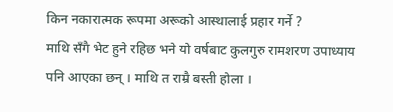किन नकारात्मक रूपमा अरूको आस्थालाई प्रहार गर्ने ?
माथि सँगै भेट हुने रहिछ भने यो वर्षबाट कुलगुरु रामशरण उपाध्याय पनि आएका छन् । माथि त राम्रै बस्ती होला ।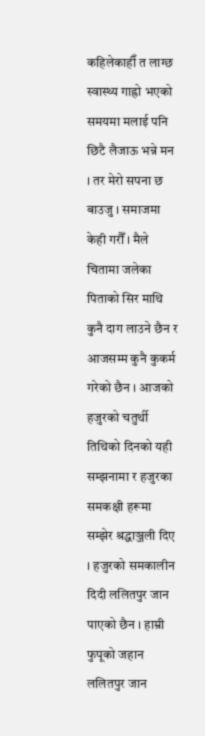कहिलेकाहीँ त लाग्छ स्वास्थ्य गाह्रो भएको समयमा मलाई पनि छिटै लैजाऊ भन्ने मन । तर मेरो सपना छ बाउजु । समाजमा केही गरौँ । मैले चितामा जलेका पिताको सिर माथि कुनै दाग लाउने छैन र आजसम्म कुनै कुकर्म गरेको छैन । आजको हजुरको चतुर्थी तिथिको दिनको यही सम्झनामा र हजुरका समकक्षी हरूमा सम्झेर श्रद्धाञ्जली दिए । हजुरको समकालीन दिदी ललितपुर जान पाएको छैन । हाम्री फुपूको जहान ललितपुर जान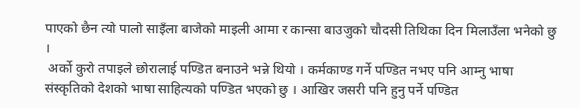पाएको छैन त्यो पालो साइँला बाजेको माइली आमा र कान्सा बाउजुको चौदसी तिथिका दिन मिलाउँला भनेको छु ।
 अर्को कुरो तपाइले छोरालाई पण्डित बनाउने भन्ने थियो । कर्मकाण्ड गर्ने पण्डित नभए पनि आम्नु भाषा संस्कृतिको देशको भाषा साहित्यको पण्डित भएको छु । आखिर जसरी पनि हुनु पर्ने पण्डित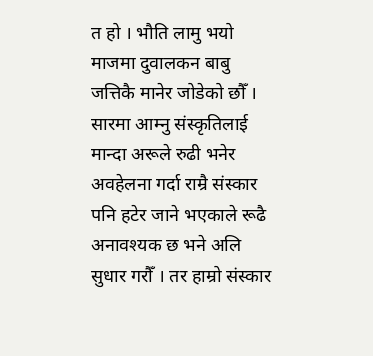त हो । भौति लामु भयो माजमा दुवालकन बाबु जत्तिकै मानेर जोडेको छौँ ।
सारमा आम्नु संस्कृतिलाई मान्दा अरूले रुढी भनेर अवहेलना गर्दा राम्रै संस्कार पनि हटेर जाने भएकाले रूढै अनावश्यक छ भने अलि सुधार गरौँ । तर हाम्रो संस्कार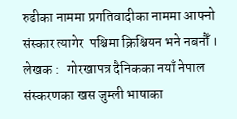रुढीका नाममा प्रगतिवादीका नाममा आफ्नो संस्कार त्यागेर  पश्चिमा क्रिश्चियन भने नबनौँ ।
लेखक :   गोरखापत्र दैनिकका नयाँ नेपाल संस्करणका खस जुम्ली भाषाका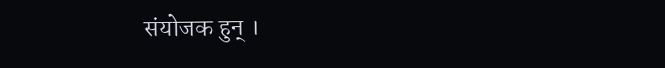संयोजक हुन् ।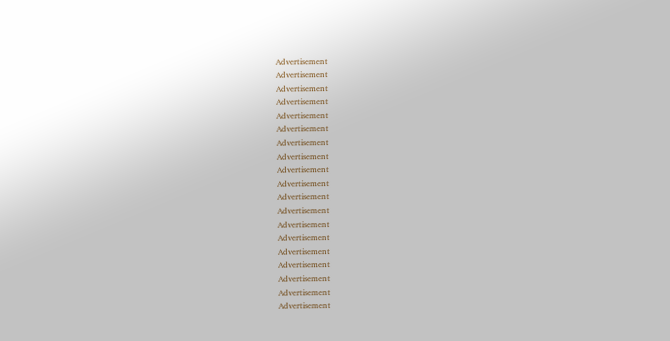Advertisement
Advertisement
Advertisement
Advertisement
Advertisement
Advertisement
Advertisement
Advertisement
Advertisement
Advertisement
Advertisement
Advertisement
Advertisement
Advertisement
Advertisement
Advertisement
Advertisement
Advertisement
Advertisement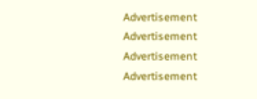Advertisement
Advertisement
Advertisement
Advertisement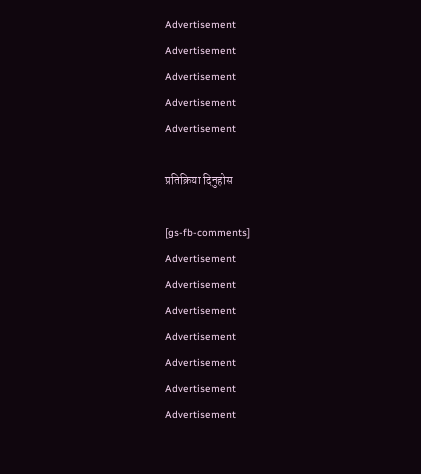Advertisement
Advertisement
Advertisement
Advertisement
Advertisement

प्रतिक्रिया दिनुहोस

[gs-fb-comments]
Advertisement
Advertisement
Advertisement
Advertisement
Advertisement
Advertisement
Advertisement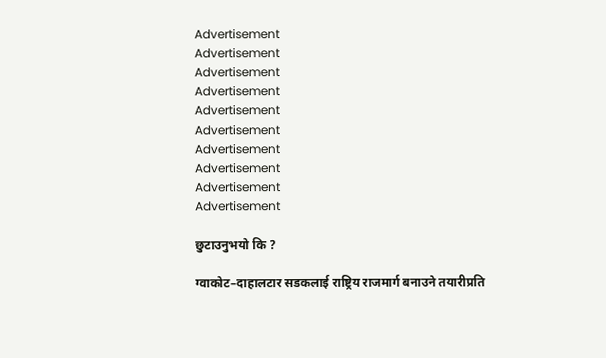Advertisement
Advertisement
Advertisement
Advertisement
Advertisement
Advertisement
Advertisement
Advertisement
Advertisement
Advertisement

छुटाउनुभयो कि ?

ग्वाकोट–दाहालटार सडकलाई राष्ट्रिय राजमार्ग बनाउने तयारीप्रति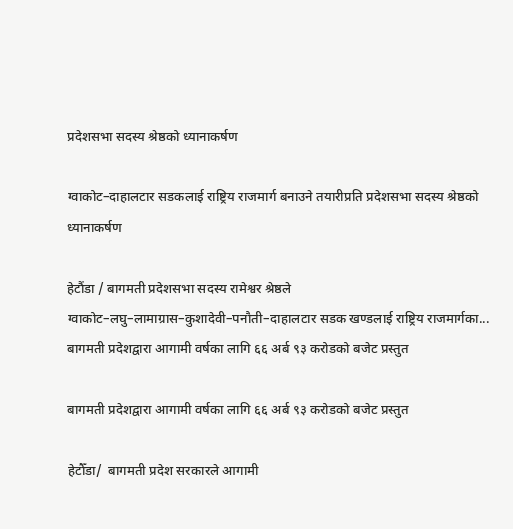प्रदेशसभा सदस्य श्रेष्ठको ध्यानाकर्षण

ग्वाकोट–दाहालटार सडकलाई राष्ट्रिय राजमार्ग बनाउने तयारीप्रति प्रदेशसभा सदस्य श्रेष्ठको ध्यानाकर्षण

हेटौंडा / बागमती प्रदेशसभा सदस्य रामेश्वर श्रेष्ठले ग्वाकोट–लघु–लामाग्रास–कुशादेवी–पनौती–दाहालटार सडक खण्डलाई राष्ट्रिय राजमार्गका...
बागमती प्रदेशद्वारा आगामी वर्षका लागि ६६ अर्ब ९३ करोडको बजेट प्रस्तुत

बागमती प्रदेशद्वारा आगामी वर्षका लागि ६६ अर्ब ९३ करोडको बजेट प्रस्तुत

हेटौँडा/  बागमती प्रदेश सरकारले आगामी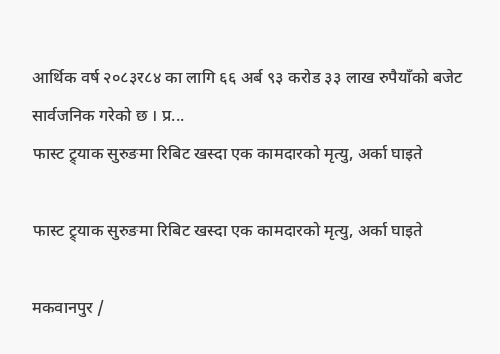आर्थिक वर्ष २०८३र८४ का लागि ६६ अर्ब ९३ करोड ३३ लाख रुपैयाँको बजेट सार्वजनिक गरेको छ । प्र...
फास्ट ट्र्याक सुरुङमा रिबिट खस्दा एक कामदारको मृत्यु, अर्का घाइते

फास्ट ट्र्याक सुरुङमा रिबिट खस्दा एक कामदारको मृत्यु, अर्का घाइते

मकवानपुर /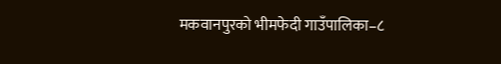मकवानपुरको भीमफेदी गाउँपालिका–८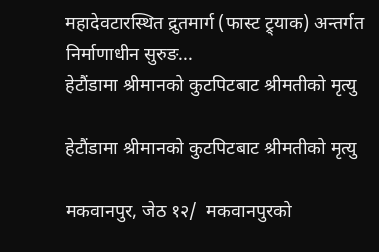महादेवटारस्थित द्रुतमार्ग (फास्ट ट्र्याक) अन्तर्गत निर्माणाधीन सुरुङ...
हेटौंडामा श्रीमानको कुटपिटबाट श्रीमतीको मृत्यु

हेटौंडामा श्रीमानको कुटपिटबाट श्रीमतीको मृत्यु

मकवानपुर, जेठ १२/  मकवानपुरको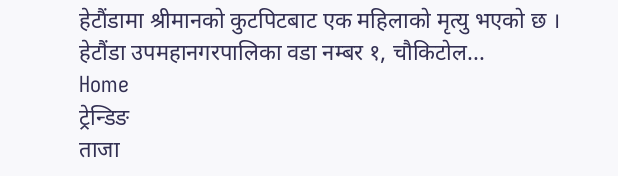हेटौंडामा श्रीमानको कुटपिटबाट एक महिलाको मृत्यु भएको छ । हेटौंडा उपमहानगरपालिका वडा नम्बर १, चौकिटोल...
Home
ट्रेन्डिङ
ताजा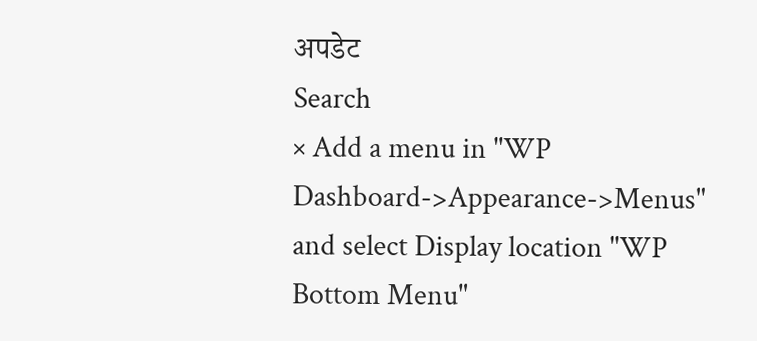अपडेट
Search
× Add a menu in "WP Dashboard->Appearance->Menus" and select Display location "WP Bottom Menu"